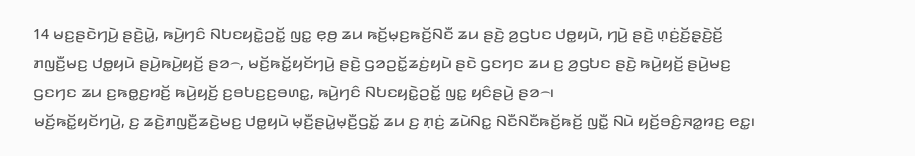14 ꤗꤢ꤬ꤔꤢꤧꤚꤣꤧ꤬ ꤔꤢꤧ꤬ꤣꤧ꤭, ꤒꤣꤧ꤬ꤚꤢꤨ ꤡꤝꤢꤟꤢꤧ꤭ꤑꤢꤩ꤭ ꤜꤢ꤭ ꤕ꤫ꤥ꤬ ꤘꤣ ꤒꤢꤩ꤬ꤗ꤫ꤢ꤬ꤒꤢꤩ꤬ꤡꤢꤪ ꤘꤣ ꤔꤢꤧ꤬ ꤤ꤬ꤞꤝꤢ ꤓꤥ꤭ꤟꤣꤧ, ꤚꤣꤧ꤬ ꤔꤢꤧ꤬ ꤛ꤫ꤢꤦ꤬ꤢꤩ꤬ꤔ꤫ꤢꤧ꤬ꤢꤩ꤬ ꤊꤜꤢꤪ꤬ꤗꤢ꤬ ꤓꤥ꤭ꤟꤣꤧ ꤔꤣꤧ꤬ꤒꤣꤧ꤬ꤟꤢꤩ꤬ ꤔꤤ꤮, ꤗꤢꤩ꤬ꤒꤢꤩ꤭ꤟꤢꤩꤚꤣꤧ꤬ ꤔꤢꤧ꤬ ꤞꤤꤑꤢꤩ꤭ꤘꤢꤦ꤬ꤟꤣꤧ ꤔꤢꤧ ꤞꤢꤚꤢ ꤘꤣ ꤢ꤬ ꤤ꤬ꤞꤝꤢ ꤔꤢꤧ꤬ ꤒꤣꤧ꤬ꤟꤢꤩ꤬ ꤔꤣꤧ꤬ꤗꤢ꤬ ꤞꤢꤚꤢ ꤘꤣ ꤢ꤬ꤒꤥ꤭ꤢ꤬ꤙꤢꤩ꤬ ꤒꤣꤧ꤬ꤟꤢꤩ꤬ ꤢ꤬ꤋꤝꤢ꤬ꤢ꤬ꤋꤛꤢ꤭, ꤒꤣꤧ꤬ꤚꤢꤨ ꤡꤝꤢꤟꤢꤧ꤭ꤑꤢꤩ꤭ ꤜꤢ꤭ ꤟꤢꤨꤔꤣꤧ꤬ ꤔꤤ꤮꤯
ꤗꤢꤩ꤬ꤒꤢꤩ꤭ꤟꤢꤩꤚꤣꤧ꤬, ꤢ꤬ ꤘꤢꤧ꤬ꤊꤜꤢꤪ꤬ꤘꤢꤧ꤬ꤗꤢ꤬ ꤓꤥ꤭ꤟꤣꤧ ꤗ꤫ꤢꤪ꤬ꤔꤣꤧ꤭ꤗ꤫ꤢꤪ꤬ꤞꤢꤩ꤭ ꤘꤣ ꤢ꤬ ꤊ꤫ꤢꤦ꤬ ꤘꤣꤧꤡꤢ꤭ ꤡꤢꤪꤡꤢꤪꤒꤢꤩ꤬ꤒꤢꤩ꤬ ꤜꤢꤪ꤭ ꤡꤣꤧ ꤟꤢꤩ꤬ꤋꤢꤨ꤬ꤏꤤ꤭ꤙꤢ꤬ ꤕꤢ꤭꤯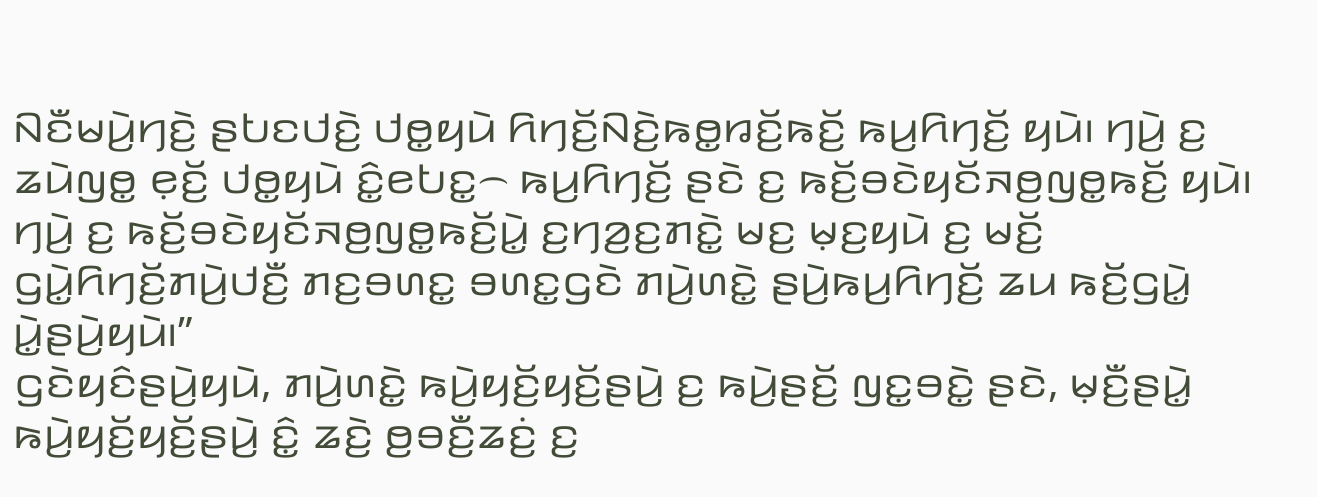ꤡꤢꤪꤗꤣꤧ꤬ꤚꤢꤧ꤬ ꤔꤝꤢꤓꤢꤧ꤬ ꤓꤥ꤭ꤟꤣꤧ ꤖꤚꤢꤩ꤬ꤡꤢꤧ꤬ꤒꤥ꤭ꤙꤢꤩ꤬ꤒꤢꤩ꤬ ꤒꤣ꤬ꤖꤚꤢꤩ꤬ ꤟꤣꤧ꤯ ꤚꤣꤧ꤬ ꤢ꤬ ꤘꤣꤧꤜꤥ꤭ ꤕ꤫ꤢꤩ꤬ ꤓꤥ꤭ꤟꤣꤧ ꤢꤨ꤭ꤕꤝꤢ꤭꤮ ꤒꤣ꤬ꤖꤚꤢꤩ꤬ ꤔꤢꤧ ꤢ꤬ ꤒꤢꤩ꤬ꤋꤢꤧꤟꤢꤩꤏꤥ꤬ꤜꤥ꤭ꤒꤢꤩ꤬ ꤟꤣꤧ꤯ ꤚꤣꤧ꤬ ꤢ꤬ ꤒꤢꤩ꤬ꤋꤢꤧꤟꤢꤩꤏꤥ꤬ꤜꤥ꤭ꤒꤢꤩ꤬ꤣꤧ꤭ ꤢ꤬ꤚꤤ꤬ꤢ꤬ꤊꤢꤧ꤭ ꤗꤢ꤬ ꤗ꤫ꤢ꤬ꤟꤣꤧ ꤢ꤬ ꤗꤢꤩ꤬ ꤞꤣꤧ꤭ꤖꤚꤢꤩ꤬ꤊꤣꤧ꤬ꤓꤢꤪ꤬ ꤊꤢ꤬ꤋꤛꤢ꤭ ꤋꤛꤢ꤭ꤞꤢꤧ ꤊꤣꤧ꤬ꤛꤢꤧ꤭ ꤔꤣꤧ꤬ꤒꤣ꤬ꤖꤚꤢꤩ꤬ ꤘꤣ ꤒꤢꤩ꤬ꤞꤣꤧ꤭ ꤣꤧ꤭ꤔꤣꤧ꤬ꤟꤣꤧ꤯”
ꤞꤢꤧꤟꤢꤨꤔꤣꤧ꤬ꤟꤣꤧ, ꤊꤣꤧ꤬ꤛꤢꤧ꤭ ꤒꤣꤧ꤬ꤟꤢꤩ꤬ꤟꤢꤩ꤬ꤔꤣꤧ꤬ ꤢ꤬ ꤒꤣꤧ꤬ꤔꤢꤩ꤬ ꤜꤢ꤭ꤋꤢꤧ꤭ ꤔꤢꤧ, ꤗ꤫ꤢꤪ꤬ꤔꤣꤧ꤭ ꤒꤣꤧ꤬ꤟꤢꤩ꤬ꤟꤢꤩ꤬ꤔꤣꤧ꤬ ꤢꤨ꤭ ꤘꤢꤧ꤬ ꤥ꤬ꤋꤢꤪ꤬ꤘꤢꤦ꤬ ꤢ꤬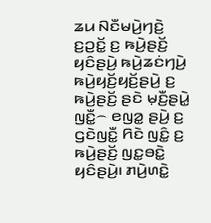ꤘꤣ ꤡꤢꤪꤗꤣꤧ꤬ꤚꤢꤧ꤬ ꤢ꤬ꤑꤢꤩ꤭ ꤢ꤬ ꤒꤣꤧ꤬ꤔꤢꤩ꤬ ꤟꤢꤨꤔꤣꤧ꤬ ꤒꤣꤧ꤬ꤘꤢꤦꤚꤣꤧ꤬ ꤒꤣꤧ꤬ꤟꤢꤩ꤬ꤟꤢꤩ꤬ꤔꤣꤧ꤬ ꤢ꤬ ꤒꤣꤧ꤬ꤔꤢꤩ꤬ ꤔꤢꤧ ꤗ꤫ꤢꤪ꤬ꤔꤣꤧ꤭ ꤜꤢꤪ꤭꤮ ꤕꤜꤤ꤭ ꤔꤣꤧ꤬ ꤢ꤬ ꤞꤢꤧꤜꤢꤪ꤭ ꤖꤢꤧ ꤜꤢꤨ꤭ ꤢ꤬ ꤒꤣꤧ꤬ꤔꤢꤩ꤬ ꤜꤢ꤭ꤋꤢꤧ꤭ ꤟꤢꤨꤔꤣꤧ꤬꤯ ꤊꤣꤧ꤬ꤛꤢꤧ꤭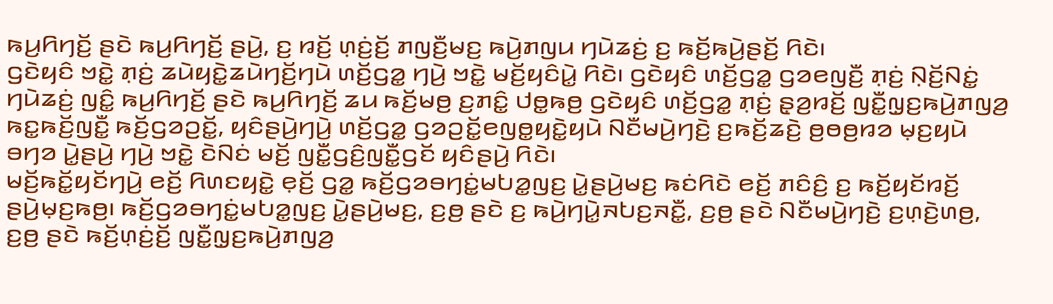ꤒꤣ꤬ꤖꤚꤢꤩ꤬ ꤔꤢꤧ ꤒꤣ꤬ꤖꤚꤢꤩ꤬ ꤔꤣꤧ꤬, ꤢ꤬ ꤙꤢꤩ꤬ ꤛ꤫ꤢꤦ꤬ꤢꤩ꤬ ꤊꤜꤢꤪ꤬ꤗꤢ꤬ ꤒꤣꤧ꤬ꤊꤜꤣ ꤚꤣꤧꤘꤢꤦ꤬ ꤢ꤬ ꤒꤢꤩ꤬ꤒꤣꤧ꤬ꤔꤢꤩ꤬ ꤖꤢꤧ꤯
ꤞꤢꤧꤟꤢꤨ ꤠꤢꤧ꤭ ꤊ꤫ꤢꤦ꤬ ꤘꤣꤧꤟꤢꤧ꤭ꤘꤣꤧꤚꤢꤩ꤬ꤚꤣꤧ ꤛꤢꤩ꤬ꤞꤤ꤭ ꤚꤣꤧ꤬ ꤠꤢꤧ꤭ ꤗꤢꤩ꤬ꤟꤢꤨꤣꤧ꤭ ꤖꤢꤧ꤯ ꤞꤢꤧꤟꤢꤨ ꤛꤢꤩ꤬ꤞꤤ꤭ ꤞꤤꤕꤜꤢꤪ꤬ ꤊ꤫ꤢꤦ꤬ ꤡ꤫ꤢꤩ꤬ꤡꤢꤦ꤭ ꤚꤣꤧꤘꤢꤦ꤬ ꤜꤢꤨ꤭ ꤒꤣ꤬ꤖꤚꤢꤩ꤬ ꤔꤢꤧ ꤒꤣ꤬ꤖꤚꤢꤩ꤬ ꤘꤣ ꤒꤢꤩ꤬ꤗꤥ꤬ ꤢ꤬ꤊꤢꤨ꤭ ꤓꤥ꤭ꤒꤥ꤬ ꤞꤢꤧꤟꤢꤨ ꤛꤢꤩ꤬ꤞꤤ꤭ ꤊ꤫ꤢꤦ꤬ ꤔ꤫ꤤ꤬ꤙꤢꤩ꤬ ꤜꤢꤪ꤭ꤜ꤫ꤢ꤬ꤒꤣꤧ꤬ꤊꤜꤤ꤬ ꤒꤢ꤭ꤒꤢꤩ꤬ꤜꤢꤪ꤭ ꤒꤢꤩ꤬ꤞꤤꤑꤢꤩ꤭, ꤟꤢꤨꤔꤣꤧ꤬ꤚꤣꤧ꤬ ꤛꤢꤩ꤬ꤞꤤ꤭ ꤞꤤꤑꤢꤩ꤭ꤕꤜꤥ꤭ꤟꤢꤧ꤭ꤟꤣꤧ ꤡꤢꤪꤗꤣꤧ꤬ꤚꤢꤧ꤬ ꤢ꤬ꤒꤢꤩ꤬ꤘꤢꤧ꤬ ꤥ꤬ꤥꤥ꤬ꤙꤤ ꤗ꤫ꤢ꤬ꤟꤣꤧ ꤋꤚꤤ ꤣꤧ꤭ꤔꤣꤧ꤬ ꤚꤣꤧ꤬ ꤠꤢꤧ꤭ ꤢꤧꤡꤢꤦ ꤗꤢꤩ꤬ ꤜꤢꤪ꤭ꤞꤢꤨ꤬ꤜꤢꤪ꤭ꤞꤢꤩ ꤟꤢꤨꤔꤣꤧ꤬ ꤖꤢꤧ꤯
ꤗꤢꤩ꤬ꤒꤢꤩ꤭ꤟꤢꤩꤚꤣꤧ꤬ ꤕꤢꤩ꤬ ꤖꤛꤢꤟꤢꤧ꤭ ꤕ꤫ꤢꤩ꤬ ꤞꤤ꤭ ꤒꤢꤩ꤬ꤞꤤꤋꤚꤢꤦ꤭ꤗꤝꤤ꤭ꤜꤢ꤬ ꤣꤧ꤭ꤔꤣꤧ꤬ꤗꤢ꤬ ꤒꤢꤦꤖꤢꤧ ꤕꤢꤩ꤬ ꤊꤢꤨꤢꤨ꤬ ꤢ꤬ ꤒꤢꤩ꤬ꤟꤢꤩꤙꤢꤩ꤬ ꤔꤣꤧ꤬ꤗ꤫ꤢ꤬ꤒꤥ꤬꤯ ꤒꤢꤩ꤬ꤞꤤꤋꤚꤢꤦ꤭ꤗꤝꤤ꤭ꤜꤢ꤬ ꤣꤧ꤭ꤔꤣꤧ꤬ꤗꤢ꤬, ꤢ꤬ꤥ꤬ ꤔꤢꤧ ꤢ꤬ ꤒꤣꤧ꤬ꤚꤣꤧ꤭ꤏꤝꤢ꤬ꤏꤢꤪ꤭, ꤢ꤬ꤥ꤬ ꤔꤢꤧ ꤡꤢꤪꤗꤣꤧ꤬ꤚꤢꤧ꤬ ꤢ꤬ꤛ꤫ꤢꤧ꤬ꤛꤥ꤬, ꤢ꤬ꤥ꤬ ꤔꤢꤧ ꤒꤢꤩ꤬ꤛ꤫ꤢꤦ꤬ꤢꤩ꤬ ꤜꤢꤪ꤭ꤜ꤫ꤢ꤬ꤒꤣꤧ꤬ꤊꤜꤤ꤬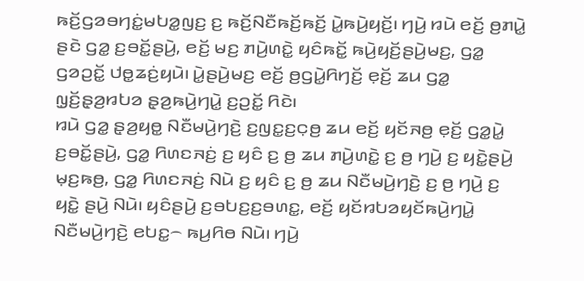ꤒꤢꤩ꤬ꤞꤤꤋꤚꤢꤦ꤭ꤗꤝꤤ꤭ꤜꤢ꤬ ꤢ꤬ ꤒꤢꤩ꤬ꤡꤢꤪꤒꤢꤩ꤬ꤒꤢꤩ꤬ ꤣꤧ꤭ꤒꤣꤧ꤬ꤟꤢꤩ꤬꤯ ꤚꤣꤧ꤬ ꤙꤣꤧ ꤕꤢꤩ꤬ ꤥ꤬ꤊꤣꤧ꤭ ꤔꤢꤧ ꤞꤤ꤭ ꤢ꤬ꤋꤢꤩ꤭ꤔꤣꤧ꤬, ꤕꤢꤩ꤬ ꤗꤢ꤬ ꤊꤣꤧ꤬ꤛꤢꤧ꤭ ꤟꤢꤨꤒꤢꤩ꤭ ꤒꤣꤧ꤬ꤟꤢꤩ꤬ꤔꤣꤧ꤬ꤗꤢ꤬, ꤞꤤ꤭ ꤞꤤꤑꤢꤩ꤭ ꤓꤥ꤭ꤘꤢꤦ꤬ꤟꤣꤧ꤯ ꤣꤧ꤭ꤔꤣꤧ꤬ꤗꤢ꤬ ꤕꤢꤩ꤬ ꤥ꤬ꤞꤣꤧ꤭ꤖꤚꤢꤩ꤬ ꤕ꤫ꤢꤩ꤬ ꤘꤣ ꤞꤤ꤭ ꤜ꤫ꤢꤩ꤬ꤔ꤫ꤤ꤬ꤙꤝꤤ ꤔ꤫ꤤ꤬ꤒꤣꤧ꤬ꤚꤣꤧ꤭ ꤢ꤬ꤑꤢꤩ꤭ ꤖꤢꤧ꤯
ꤙꤣꤧ ꤞꤤ꤭ ꤔ꤫ꤤ꤬ꤟꤥ꤭ ꤡꤢꤪꤗꤣꤧ꤬ꤚꤢꤧ꤬ ꤢ꤬ꤜꤢ꤭ꤢ꤬ꤍ꤫ꤥ꤬ ꤘꤣ ꤕꤢꤩ꤬ ꤟꤢꤩꤏꤥ꤬ ꤕ꤫ꤢꤩ꤬ ꤞꤤ꤭ꤣꤧ꤭ ꤢ꤬ꤋꤢꤩ꤭ꤔꤣꤧ꤬, ꤞꤤ꤭ ꤖꤛꤢꤏꤢꤦ꤬ ꤢ꤬ ꤟꤢꤨ ꤢ꤬ ꤥ꤬ ꤘꤣ ꤊꤣꤧ꤬ꤛꤢꤧ꤭ ꤢ꤬ ꤥ꤬ ꤚꤣꤧ꤬ ꤢ꤬ ꤟꤢꤧ꤭ꤔꤣꤧ꤬ ꤗ꤫ꤢ꤬ꤒꤥ꤬, ꤞꤤ꤭ ꤖꤛꤢꤏꤢꤦ꤬ ꤡꤣꤧ ꤢ꤬ ꤟꤢꤨ ꤢ꤬ ꤥ꤬ ꤘꤣ ꤡꤢꤪꤗꤣꤧ꤬ꤚꤢꤧ꤬ ꤢ꤬ ꤥ꤬ ꤚꤣꤧ꤬ ꤢ꤬ ꤟꤢꤧ꤭ ꤔꤣꤧ꤬ ꤡꤣꤧ꤯ ꤟꤢꤨꤔꤣꤧ꤬ ꤢ꤬ꤋꤝꤢ꤬ꤢ꤬ꤋꤛꤢ꤭, ꤕꤢꤩ꤬ ꤟꤢꤩꤙꤝꤤꤟꤢꤩꤒꤣꤧ꤬ꤚꤣꤧ꤭ ꤡꤢꤪꤗꤣꤧ꤬ꤚꤢꤧ꤬ ꤕꤝꤢ꤭꤮ ꤒꤣ꤬ꤖꤥ ꤡꤣꤧ꤯ ꤚꤣꤧ꤬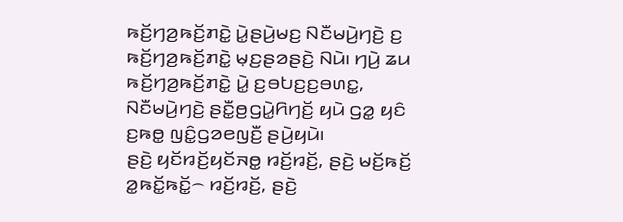ꤒꤢꤩ꤬ꤚꤤ꤬ꤒꤢꤩ꤬ꤊꤢꤧ꤭ ꤣꤧ꤭ꤔꤣꤧ꤬ꤗꤢ꤬ ꤡꤢꤪꤗꤣꤧ꤬ꤚꤢꤧ꤬ ꤢ꤬ ꤒꤢꤩ꤬ꤚꤤ꤬ꤒꤢꤩ꤬ꤊꤢꤧ꤭ ꤗ꤫ꤢ꤬ꤔꤤꤔꤢꤧ꤬ ꤡꤣꤧ꤯ ꤚꤣꤧ꤬ ꤘꤣ ꤒꤢꤩ꤬ꤚꤤ꤬ꤒꤢꤩ꤬ꤊꤢꤧ꤭ ꤣꤧ꤭ ꤢ꤬ꤋꤝꤢ꤬ꤢ꤬ꤋꤛꤢ꤭, ꤡꤢꤪꤗꤣꤧ꤬ꤚꤢꤧ꤬ ꤔꤢꤪ꤭ꤥ꤬ꤞꤣꤧ꤭ꤖꤚꤢꤩ꤬ ꤟꤣꤧ ꤞꤤ꤭ ꤟꤢꤨ ꤢ꤬ꤒꤥ꤭ ꤜꤢꤨ꤭ꤞꤤꤕꤜꤢꤪ꤬ ꤔꤣꤧ꤬ꤟꤣꤧ꤯
ꤔꤢꤧ꤬ ꤟꤢꤩꤙꤢꤩ꤬ꤟꤢꤩꤏꤥ꤭ ꤙꤢꤩ꤬ꤙꤢꤩ꤬, ꤔꤢꤧ꤬ ꤗꤢꤩ꤬ꤒꤢꤩ꤬ ꤤ꤭ꤒꤢꤩ꤭ꤒꤢꤩ꤭꤮ ꤙꤢꤩ꤬ꤙꤢꤩ꤬, ꤔꤢꤧ꤬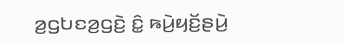ꤤ꤬ꤞꤝꤢꤤ꤬ꤞꤢꤧ꤬ ꤢꤨ꤭ ꤒꤣꤧ꤬ꤟꤢꤩ꤬ꤔꤣꤧ꤬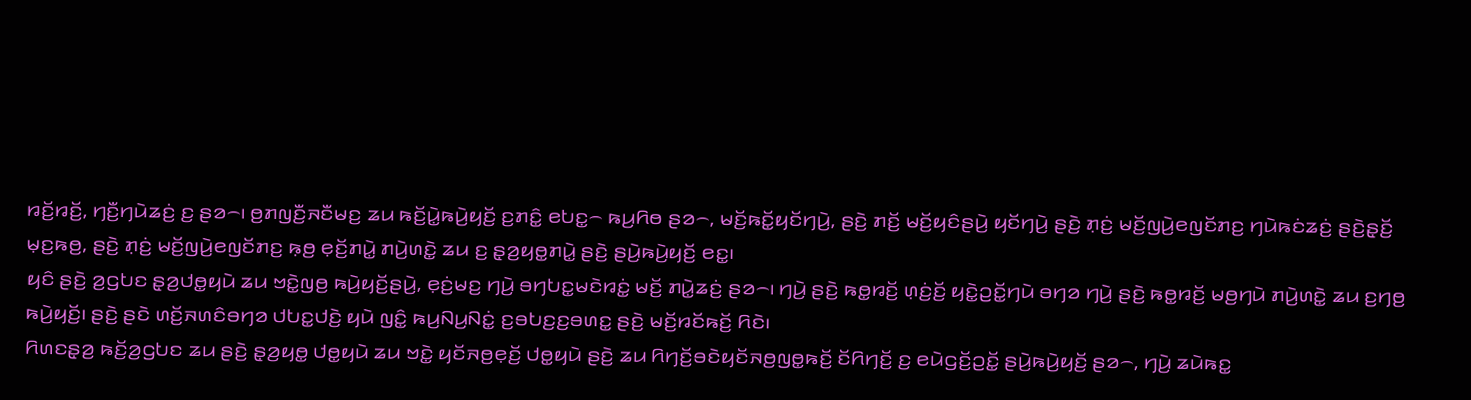ꤙꤢꤩ꤬ꤙꤢꤩ꤬, ꤚꤢꤪ꤬ꤚꤣꤧꤘꤢꤦ꤬ ꤢ꤬ ꤔꤤ꤮꤯ ꤥ꤬ꤊꤜꤢꤪ꤬ꤏꤢꤪꤗꤢ꤬ ꤘꤣ ꤒꤢꤩ꤬ꤣꤧ꤭ꤒꤣꤧ꤬ꤟꤢꤩ꤬ ꤢ꤬ꤊꤢꤨ꤭ ꤕꤝꤢ꤭꤮ ꤒꤣ꤬ꤖꤥ ꤔꤤ꤮, ꤗꤢꤩ꤬ꤒꤢꤩ꤭ꤟꤢꤩꤚꤣꤧ꤬, ꤔꤢꤧ꤬ ꤊꤢꤩ꤬ ꤗꤢꤩ꤬ꤟꤢꤨꤔꤣꤧ꤬ ꤟꤢꤩꤚꤣꤧ꤬ ꤔꤢꤧ꤬ ꤊ꤫ꤢꤦ꤬ ꤗꤢꤩ꤬ꤜꤣꤧ꤬ꤕꤜꤢꤩꤊꤢ꤬ ꤚꤣꤧꤒꤢꤦꤘꤢꤦ꤬ ꤔꤢꤧ꤬ꤔ꤫ꤢꤩ꤬ ꤗ꤫ꤢ꤬ꤒꤥ꤬, ꤔꤢꤧ꤬ ꤊ꤫ꤢꤦ꤬ ꤗꤢꤩ꤬ꤜꤣꤧ꤬ꤕꤜꤢꤩꤊꤢ꤬ ꤒ꤫ꤥ꤬ ꤕ꤫ꤢꤩ꤬ꤊꤣꤧ꤭ ꤊꤣꤧ꤬ꤛꤢꤧ꤭ ꤘꤣ ꤢ꤬ ꤔ꤫ꤤ꤬ꤟꤥ꤭ꤊꤣꤧ꤭ ꤔꤢꤧ꤬ ꤔꤣꤧ꤬ꤒꤣꤧ꤬ꤟꤢꤩ꤬ ꤕꤢ꤭꤯
ꤟꤢꤨ ꤔꤢꤧ꤬ ꤤ꤬ꤞꤝꤢ ꤔ꤫ꤤ꤬ꤓꤥ꤭ꤟꤣꤧ ꤘꤣ ꤠꤢꤧ꤭ꤜꤥ꤬ ꤒꤣꤧ꤬ꤟꤢꤩ꤬ꤔꤣꤧ꤬, ꤕ꤫ꤢꤦ꤬ꤗꤢ꤬ ꤚꤣꤧ꤬ ꤋꤚꤝꤢ꤭ꤗꤢꤧꤙꤢꤦ꤭ ꤗꤢꤩ꤬ ꤊꤣꤧ꤭ꤘꤢꤦ꤬ ꤔꤤ꤮꤯ ꤚꤣꤧ꤬ ꤔꤢꤧ꤬ ꤒꤥ꤭ꤙꤢꤩ꤬ ꤛ꤫ꤢꤦ꤬ꤢꤩ꤬ ꤟꤢꤧ꤭ꤑꤢꤩ꤭ꤚꤣꤧ ꤋꤚꤤ ꤚꤣꤧ꤬ ꤔꤢꤧ꤬ ꤒꤥ꤭ꤙꤢꤩ꤬ ꤗꤥ꤬ꤚꤣꤧ ꤊꤣꤧ꤬ꤛꤢꤧ꤭ ꤘꤣ ꤢ꤬ꤚꤥ꤬ ꤒꤣꤧ꤬ꤟꤢꤩ꤬꤯ ꤔꤢꤧ꤬ ꤔꤢꤧ ꤛꤢꤩ꤬ꤏꤛꤢꤨꤋꤚꤤ ꤓꤝꤢ꤭ꤓꤢꤧ꤬ ꤟꤣꤧ ꤜꤢꤨ꤭ ꤒꤣ꤬ꤡꤣ꤬ꤡꤢꤦ꤭ ꤢ꤬ꤋꤝꤢ꤬ꤢ꤬ꤋꤛꤢ꤭ ꤔꤢꤧ꤬ ꤗꤢꤩ꤬ꤙꤢꤩꤒꤢꤩ꤬ ꤖꤢꤧ꤯
ꤖꤛꤢꤔ꤫ꤤ꤬ ꤒꤢꤩ꤬ꤤ꤬ꤞꤝꤢ ꤘꤣ ꤔꤢꤧ꤬ ꤔ꤫ꤤ꤬ꤟꤥ꤭ ꤓꤥ꤭ꤟꤣꤧ ꤘꤣ ꤠꤢꤧ꤭ ꤟꤢꤩꤏꤥ꤬ꤕ꤫ꤢꤩ꤬ ꤓꤥ꤭ꤟꤣꤧ ꤔꤢꤧ꤬ ꤘꤣ ꤖꤚꤢꤩ꤬ꤋꤢꤧꤟꤢꤩꤏꤥ꤬ꤜꤥ꤭ꤒꤢꤩ꤬ ꤢꤩꤖꤚꤢꤩ꤬ ꤢ꤬ ꤕꤣꤧꤞꤢꤩ꤬ꤑꤢꤩ꤭ ꤔꤣꤧ꤬ꤒꤣꤧ꤬ꤟꤢꤩ꤬ ꤔꤤ꤮, ꤚꤣꤧ꤬ ꤘꤣꤧꤒꤢ꤭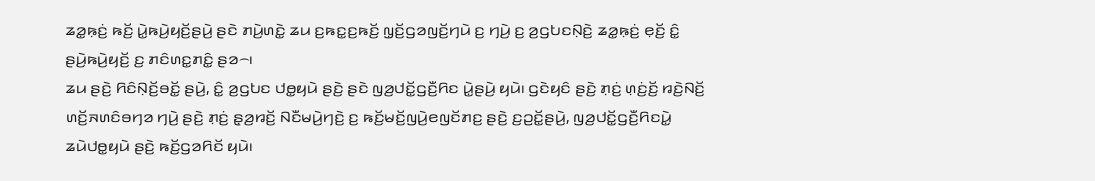ꤘꤤ꤭ꤒ꤫ꤢꤦ꤬ ꤒꤢꤩ꤬ ꤣꤧ꤭ꤒꤣꤧ꤬ꤟꤢꤩ꤬ꤔꤣꤧ꤬ ꤔꤢꤧ ꤊꤣꤧ꤬ꤛꤢꤧ꤭ ꤘꤣ ꤢ꤬ꤒꤢ꤭ꤢ꤬ꤒꤢꤩ꤬ ꤜ꤫ꤢꤩ꤬ꤞꤤꤜꤢꤩ꤬ꤚꤣꤧ ꤢ꤬ ꤚꤣꤧ꤬ ꤢ꤬ ꤤ꤬ꤞꤝꤢꤡ꤫ꤢꤧ꤬ ꤘꤤ꤭ꤒ꤫ꤢꤦ꤬ ꤕ꤫ꤢꤩ꤬ ꤢꤨ꤭ ꤔꤣꤧ꤬ꤒꤣꤧ꤬ꤟꤢꤩ꤬ ꤢ꤬ ꤊꤢꤨꤛꤢ꤭ꤊꤢꤨ꤭ ꤔꤤ꤮꤯
ꤘꤣ ꤔꤢꤧ꤬ ꤖꤢꤨꤡ꤫ꤢꤩ꤬ꤋꤢꤩ꤭ ꤔꤣꤧ꤬, ꤢꤨ꤭ ꤤ꤬ꤞꤝꤢ ꤓꤥ꤭ꤟꤣꤧ ꤔꤢꤧ꤬ ꤔꤢꤧ ꤜꤤ꤬ꤓꤢꤩ꤭ꤞꤢꤪ꤬ꤖꤢ ꤣꤧ꤭ꤔꤣꤧ꤬ ꤟꤣꤧ꤯ ꤞꤢꤧꤟꤢꤨ ꤔꤢꤧ꤬ ꤊ꤫ꤢꤦ꤬ ꤛ꤫ꤢꤦ꤬ꤢꤩ꤬ ꤙꤢꤧ꤬ꤡꤢꤩ꤬ ꤛꤢꤩ꤬ꤏꤛꤢꤨꤋꤚꤤ ꤚꤣꤧ꤬ ꤔꤢꤧ꤬ ꤊ꤫ꤢꤦ꤬ ꤔ꤫ꤤ꤬ꤙꤢꤩ꤬ ꤡꤢꤪꤗꤣꤧ꤬ꤚꤢꤧ꤬ ꤢ꤬ ꤒꤢꤩ꤬ꤗꤢꤩ꤬ꤜꤣꤧ꤬ꤕꤜꤢꤩꤊꤢ꤬ ꤔꤢꤧ꤬ ꤢ꤬ꤑꤢꤩ꤭ꤔꤣꤧ꤬, ꤜꤤ꤬ꤓꤢꤩ꤭ꤞꤢꤪ꤬ꤖꤢꤣꤧ꤭ ꤘꤣꤧꤓꤥ꤭ꤟꤣꤧ ꤔꤢꤧ꤬ ꤒꤢꤩ꤬ꤞꤤꤖꤢꤩ ꤟꤣꤧ꤯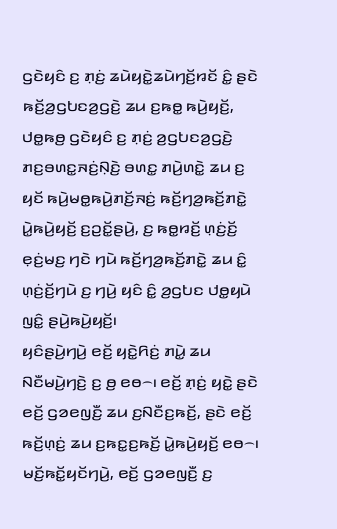ꤞꤢꤧꤟꤢꤨ ꤢ꤬ ꤊ꤫ꤢꤦ꤬ ꤘꤣꤧꤟꤢꤧ꤭ꤘꤣꤧꤚꤢꤩ꤬ꤙꤢꤩ ꤢꤨ꤭ ꤔꤢꤧ ꤒꤢꤩ꤬ꤤ꤬ꤞꤝꤢꤤ꤬ꤞꤢꤧ꤬ ꤘꤣ ꤢ꤬ꤒꤥ꤭ ꤒꤣꤧ꤬ꤟꤢꤩ꤬, ꤓꤥ꤭ꤒꤥ꤬ ꤞꤢꤧꤟꤢꤨ ꤢ꤬ ꤊ꤫ꤢꤦ꤬ ꤤ꤬ꤞꤝꤢꤤ꤬ꤞꤢꤧ꤬ ꤊꤢ꤬ꤋꤛꤢ꤭ꤏꤢꤦ꤬ꤡ꤫ꤢꤧ꤬ ꤋꤛꤢ꤭ ꤊꤣꤧ꤬ꤛꤢꤧ꤭ ꤘꤣ ꤢ꤬ ꤟꤢꤩ ꤒꤣꤧ꤬ꤗꤥ꤭ꤒꤣꤧ꤬ꤊꤢꤩ꤬ꤏꤢꤦ꤬ ꤒꤢꤩ꤬ꤚꤤ꤬ꤒꤢꤩ꤬ꤊꤢꤧ꤭ ꤣꤧ꤭ꤒꤣꤧ꤬ꤟꤢꤩ꤬ ꤢ꤬ꤑꤢꤩ꤭ꤔꤣꤧ꤬, ꤢ꤬ ꤒꤥ꤭ꤙꤢꤩ꤬ ꤛ꤫ꤢꤦ꤬ꤢꤩ꤬ ꤕ꤫ꤢꤦ꤬ꤗꤢ꤬ ꤚꤢꤧ ꤚꤣꤧ ꤒꤢꤩ꤬ꤚꤤ꤬ꤒꤢꤩ꤬ꤊꤢꤧ꤭ ꤘꤣ ꤢꤨ꤭ ꤛ꤫ꤢꤦ꤬ꤢꤩ꤬ꤚꤣꤧ ꤢ꤬ ꤚꤣꤧ꤬ ꤟꤢꤨ ꤢꤨ꤭ ꤤ꤬ꤞꤝꤢ ꤓꤥ꤭ꤟꤣꤧ ꤜꤢꤨ꤭ ꤔꤣꤧ꤬ꤒꤣꤧ꤬ꤟꤢꤩ꤬꤯
ꤟꤢꤨꤔꤣꤧ꤬ꤚꤣꤧ꤬ ꤕꤢꤩ꤬ ꤟꤢꤧ꤭ꤖꤢꤦ꤬ ꤊꤣꤧ꤭ ꤘꤣ ꤡꤢꤪꤗꤣꤧ꤬ꤚꤢꤧ꤬ ꤢ꤬ ꤥ꤬ ꤕꤥ꤮꤯ ꤕꤢꤩ꤬ ꤊ꤫ꤢꤦ꤬ ꤟꤢꤧ꤭ ꤔꤢꤧ ꤕꤢꤩ꤬ ꤞꤤꤕꤜꤢꤪ꤬ ꤘꤣ ꤢ꤬ꤡꤢꤪꤢ꤬ꤒꤢꤩ꤬, ꤔꤢꤧ ꤕꤢꤩ꤬ ꤒꤢꤩ꤬ꤛ꤫ꤢꤦ꤬ ꤘꤣ ꤢ꤬ꤒꤢ꤭ꤢ꤬ꤒꤢꤩ꤬ ꤣꤧ꤭ꤒꤣꤧ꤬ꤟꤢꤩ꤬ ꤕꤥ꤮꤯ ꤗꤢꤩ꤬ꤒꤢꤩ꤭ꤟꤢꤩꤚꤣꤧ꤬, ꤕꤢꤩ꤬ ꤞꤤꤕꤜꤢꤪ꤬ ꤢ꤬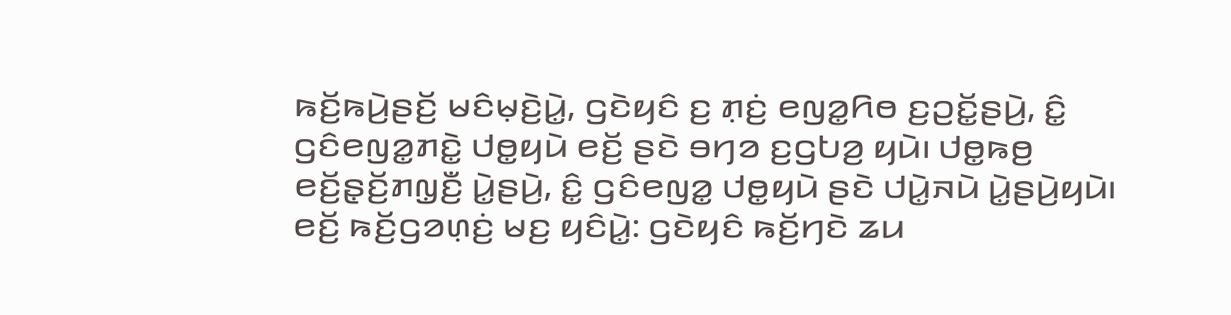ꤒꤢꤩ꤬ꤒꤣꤧ꤬ꤔꤢꤩ꤬ ꤗꤢꤨꤗ꤫ꤢꤧ꤬ꤣꤧ꤭, ꤞꤢꤧꤟꤢꤨ ꤢ꤬ ꤊ꤫ꤢꤦ꤬ ꤕꤜꤤ꤭ꤖꤥ ꤢ꤬ꤑꤢꤩ꤭ꤔꤣꤧ꤬, ꤢꤨ꤭ ꤞꤢꤨꤕꤜꤤ꤭ꤊꤢꤧ꤭ ꤓꤥ꤭ꤟꤣꤧ ꤕꤢꤩ꤬ ꤔꤢꤧ ꤋꤚꤤ ꤢ꤬ꤞꤝꤤ꤬ ꤟꤣꤧ꤯ ꤓꤥ꤭ꤒꤥ꤬ ꤕꤢꤩ꤬ꤔ꤫ꤢꤩ꤬ꤊꤜ꤫ꤢꤪ꤬ ꤣꤧ꤭ꤔꤣꤧ꤬, ꤢꤨ꤭ ꤞꤢꤨꤕꤜꤤ꤭ ꤓꤥ꤭ꤟꤣꤧ ꤔꤢꤧ ꤓꤣꤧ꤭ꤏꤣꤧ ꤣꤧ꤭ꤔꤣꤧ꤬ꤟꤣꤧ꤯
ꤕꤢꤩ꤬ ꤒꤢꤩ꤬ꤞꤤꤛ꤫ꤢꤦ꤬ ꤗꤢ꤬ ꤟꤢꤨꤣꤧ꤭: ꤞꤢꤧꤟꤢꤨ ꤒꤢꤩ꤬ꤚꤢꤧ ꤘꤣ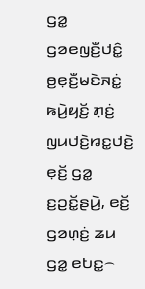ꤞꤤ꤭ ꤞꤤꤕꤜꤢꤪ꤬ꤓꤢꤨ꤭ ꤥ꤬ꤕ꤫ꤢꤪ꤬ꤗꤢꤧꤏꤢꤦ꤭ ꤒꤣꤧ꤬ꤟꤢꤩ꤬ ꤊ꤫ꤢꤦ꤬ ꤜꤣꤓꤢꤧ꤬ꤙꤢ꤭ꤓꤢꤧ꤬ ꤕ꤫ꤢꤩ꤬ ꤞꤤ꤭ ꤢ꤬ꤑꤢꤩ꤭ꤔꤣꤧ꤬, ꤕꤢꤩ꤬ ꤞꤤꤛ꤫ꤢꤦ꤬ ꤘꤣ ꤞꤤ꤭ ꤕꤝꤢ꤭꤮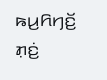ꤒꤣ꤬ꤖꤚꤢꤩ꤬ ꤊ꤫ꤢꤦ꤬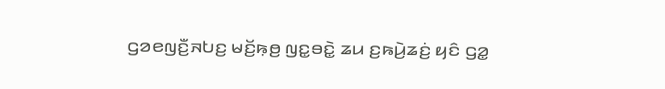ꤞꤤꤕꤜꤢꤪ꤬ꤏꤝꤢ꤬ ꤗꤢꤩ꤬ꤒ꤫ꤥ꤬ ꤜꤢ꤭ꤋꤢꤧ꤭ ꤘꤣ ꤢ꤬ꤒꤣꤧ꤬ꤘꤢꤦ꤬ ꤟꤢꤨ ꤞꤤ꤭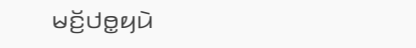ꤗꤢꤩ꤬ꤓꤥ꤭ꤟꤣꤧ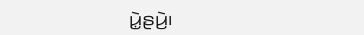ꤣꤧ꤭ꤔꤣꤧ꤬꤯